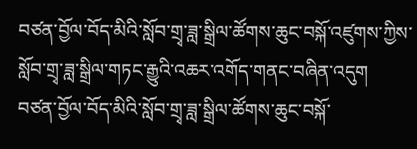བཙན་བྱོལ་བོད་མིའི་སློབ་གྲྭ་ཟླ་སྒྲིལ་ཚོགས་ཆུང་བསྐོ་འཛུགས་ཀྱིས་སློབ་གྲྭ་ཟླ་སྒྲིལ་གཏང་རྒྱུའི་འཆར་འགོད་གནང་བཞིན་འདུག
བཙན་བྱོལ་བོད་མིའི་སློབ་གྲྭ་ཟླ་སྒྲིལ་ཚོགས་ཆུང་བསྐོ་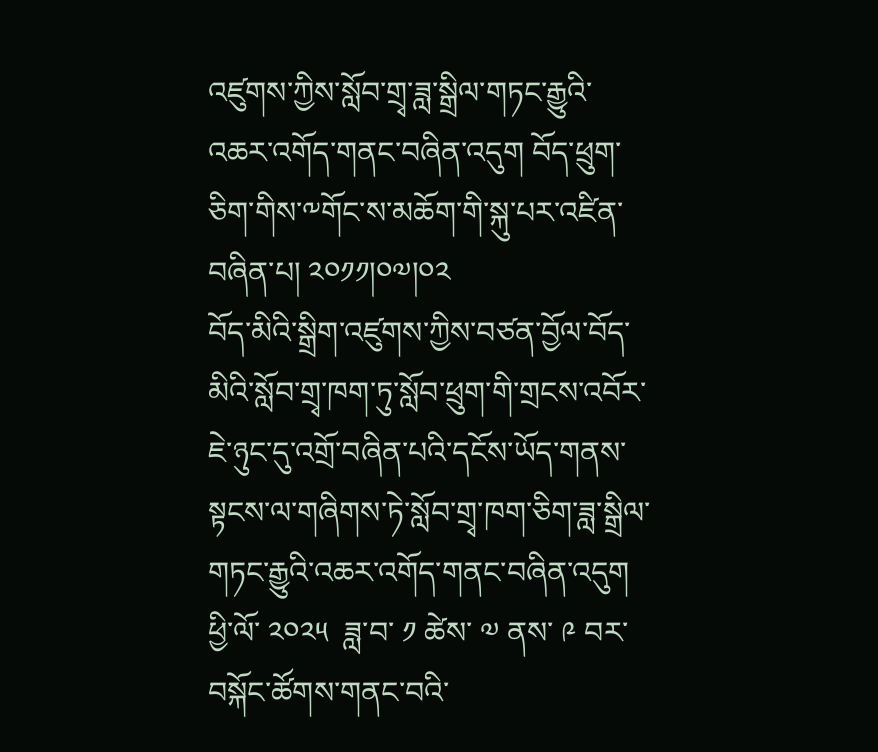འཛུགས་ཀྱིས་སློབ་གྲྭ་ཟླ་སྒྲིལ་གཏང་རྒྱུའི་འཆར་འགོད་གནང་བཞིན་འདུག བོད་ཕྲུག་ཅིག་གིས་༸གོང་ས་མཆོག་གི་སྐུ་པར་འཛིན་བཞིན་པ། ༢༠༡༡།༠༧།༠༢
བོད་མིའི་སྒྲིག་འཛུགས་ཀྱིས་བཙན་བྱོལ་བོད་མིའི་སློབ་གྲྭ་ཁག་ཏུ་སློབ་ཕྲུག་གི་གྲངས་འབོར་ཇེ་ཉུང་དུ་འགྲོ་བཞིན་པའི་དངོས་ཡོད་གནས་སྟངས་ལ་གཞིགས་ཏེ་སློབ་གྲྭ་ཁག་ཅིག་ཟླ་སྒྲིལ་གཏང་རྒྱུའི་འཆར་འགོད་གནང་བཞིན་འདུག
ཕྱི་ལོ་ ༢༠༢༥  ཟླ་བ་ ༡ ཚེས་ ༧ ནས་ ༩ བར་བསྐོང་ཚོགས་གནང་བའི་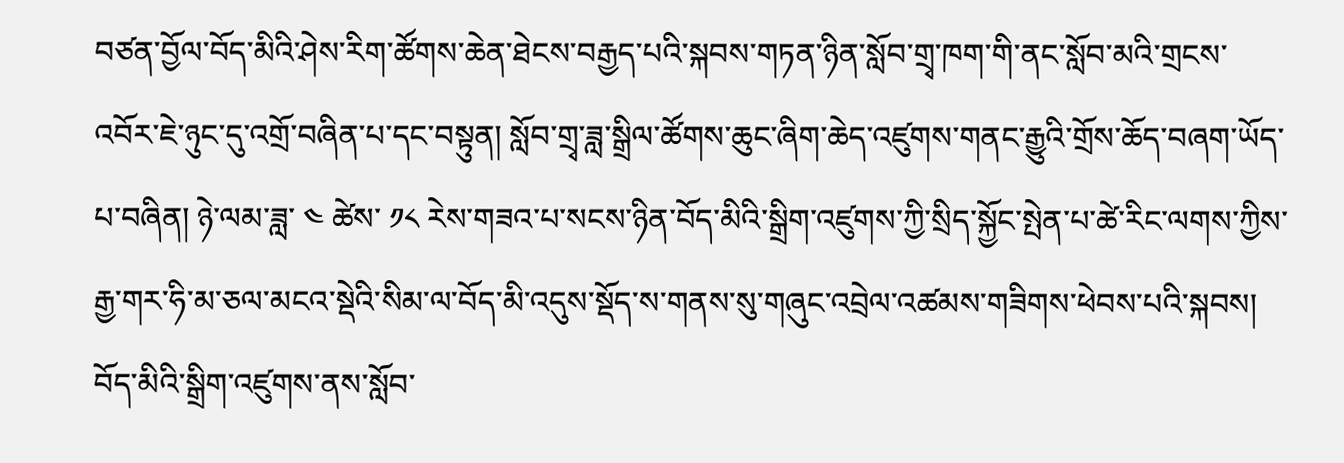བཙན་བྱོལ་བོད་མིའི་ཤེས་རིག་ཚོགས་ཆེན་ཐེངས་བརྒྱད་པའི་སྐབས་གཏན་ཉིན་སློབ་གྲྭ་ཁག་གི་ནང་སློབ་མའི་གྲངས་འབོར་ཇེ་ཉུང་དུ་འགྲོ་བཞིན་པ་དང་བསྟུན། སློབ་གྲྭ་ཟླ་སྒྲིལ་ཚོགས་ཆུང་ཞིག་ཆེད་འཛུགས་གནང་རྒྱུའི་གྲོས་ཆོད་བཞག་ཡོད་པ་བཞིན། ཉེ་ལམ་ཟླ་ ༤ ཚེས་ ༡༨ རེས་གཟའ་པ་སངས་ཉིན་བོད་མིའི་སྒྲིག་འཛུགས་ཀྱི་སྲིད་སྐྱོང་སྤེན་པ་ཚེ་རིང་ལགས་ཀྱིས་རྒྱ་གར་ཧི་མ་ཅལ་མངའ་སྡེའི་སིམ་ལ་བོད་མི་འདུས་སྡོད་ས་གནས་སུ་གཞུང་འབྲེལ་འཚམས་གཟིགས་ཕེབས་པའི་སྐབས། བོད་མིའི་སྒྲིག་འཛུགས་ནས་སློབ་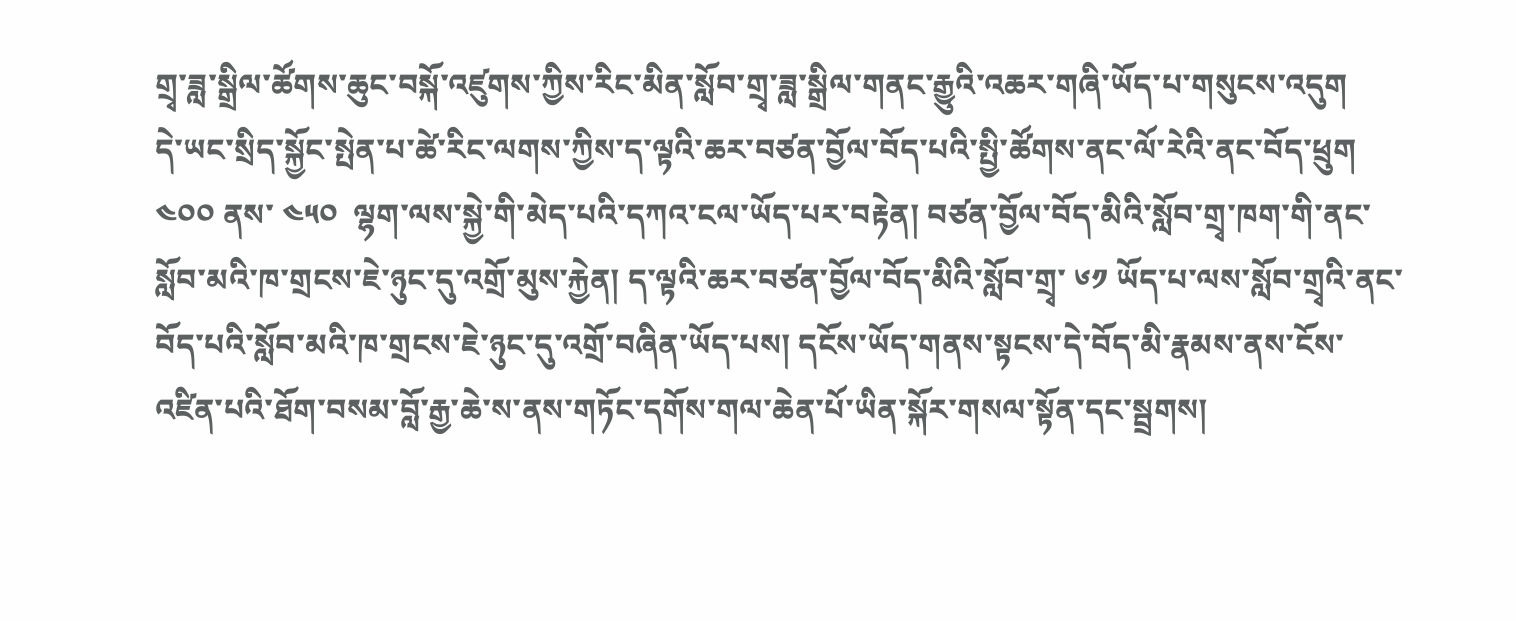གྲྭ་ཟླ་སྒྲིལ་ཚོགས་ཆུང་བསྐོ་འཛུགས་ཀྱིས་རིང་མིན་སློབ་གྲྭ་ཟླ་སྒྲིལ་གནང་རྒྱུའི་འཆར་གཞི་ཡོད་པ་གསུངས་འདུག
དེ་ཡང་སྲིད་སྐྱོང་སྤེན་པ་ཚེ་རིང་ལགས་ཀྱིས་ད་ལྟའི་ཆར་བཙན་བྱོལ་བོད་པའི་སྤྱི་ཚོགས་ནང་ལོ་རེའི་ནང་བོད་ཕྲུག ༤༠༠ ནས་ ༤༥༠  ལྷག་ལས་སྐྱེ་གི་མེད་པའི་དཀའ་ངལ་ཡོད་པར་བརྟེན། བཙན་བྱོལ་བོད་མིའི་སློབ་གྲྭ་ཁག་གི་ནང་སློབ་མའི་ཁ་གྲངས་ཇེ་ཉུང་དུ་འགྲོ་མུས་རྐྱེན། ད་ལྟའི་ཆར་བཙན་བྱོལ་བོད་མིའི་སློབ་གྲྭ་ ༦༡ ཡོད་པ་ལས་སློབ་གྲྭའི་ནང་བོད་པའི་སློབ་མའི་ཁ་གྲངས་ཇེ་ཉུང་དུ་འགྲོ་བཞིན་ཡོད་པས། དངོས་ཡོད་གནས་སྟངས་དེ་བོད་མི་རྣམས་ནས་ངོས་འཛིན་པའི་ཐོག་བསམ་བློ་རྒྱ་ཆེ་ས་ནས་གཏོང་དགོས་གལ་ཆེན་པོ་ཡིན་སྐོར་གསལ་སྟོན་དང་སྦྲགས།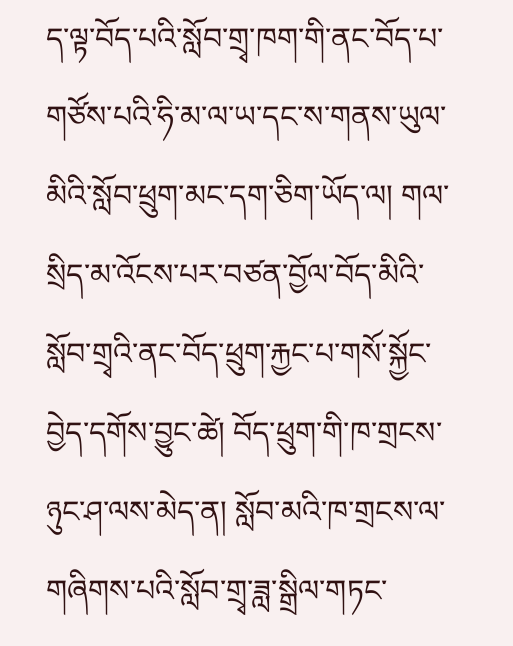ད་ལྟ་བོད་པའི་སློབ་གྲྭ་ཁག་གི་ནང་བོད་པ་གཙོས་པའི་ཧི་མ་ལ་ཡ་དང་ས་གནས་ཡུལ་མིའི་སློབ་ཕྲུག་མང་དག་ཅིག་ཡོད་ལ། གལ་སྲིད་མ་འོངས་པར་བཙན་བྱོལ་བོད་མིའི་སློབ་གྲྭའི་ནང་བོད་ཕྲུག་རྐྱང་པ་གསོ་སྐྱོང་བྱེད་དགོས་བྱུང་ཚེ། བོད་ཕྲུག་གི་ཁ་གྲངས་ཉུང་ཤ་ལས་མེད་ན། སློབ་མའི་ཁ་གྲངས་ལ་གཞིགས་པའི་སློབ་གྲྭ་ཟླ་སྒྲིལ་གཏང་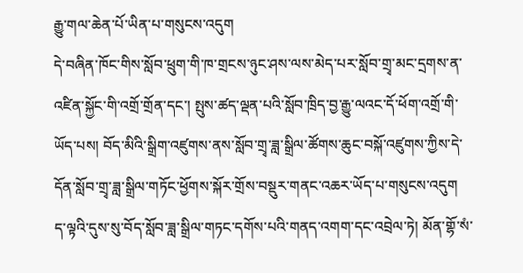རྒྱུ་གལ་ཆེན་པོ་ཡིན་པ་གསུངས་འདུག
དེ་བཞིན་ཁོང་གིས་སློབ་ཕྲུག་གི་ཁ་གྲངས་ཉུང་ཤས་ལས་མེད་པར་སློབ་གྲྭ་མང་དྲགས་ན་འཛིན་སྐྱོང་གི་འགྲོ་གྲོན་དང་། སྤུས་ཚད་ལྡན་པའི་སློབ་ཁྲིད་བྱ་རྒྱུ་ལའང་དོ་ཕོག་འགྲོ་གི་ཡོད་པས། བོད་མིའི་སྒྲིག་འཛུགས་ནས་སློབ་གྲྭ་ཟླ་སྒྲིལ་ཚོགས་ཆུང་བསྐོ་འཛུགས་ཀྱིས་དེ་དོན་སློབ་གྲྭ་ཟླ་སྒྲིལ་གཏོང་ཕྱོགས་སྐོར་གྲོས་བསྡུར་གནང་འཆར་ཡོད་པ་གསུངས་འདུག
ད་ལྟའི་དུས་སུ་བོད་སློབ་ཟླ་སྒྲིལ་གཏང་དགོས་པའི་གནད་འགག་དང་འབྲེལ་ཏེ། མོན་གྷོ་སཾ་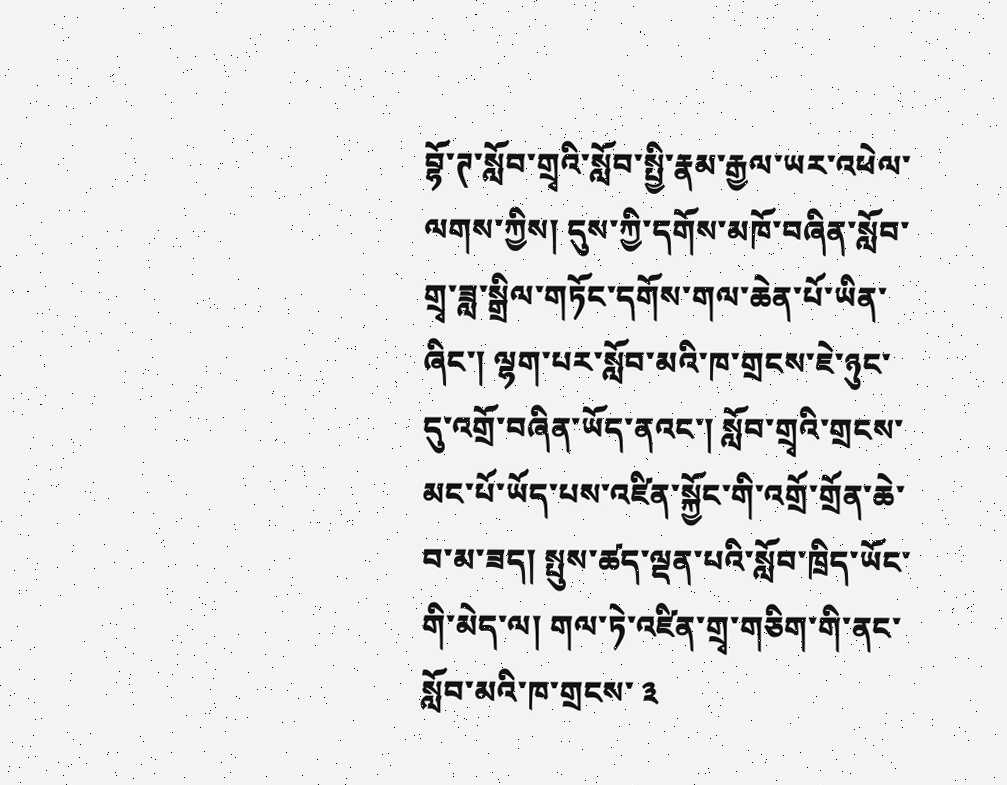བྷོ་ཊ་སློབ་གྲྭའི་སློབ་སྤྱི་རྣམ་རྒྱལ་ཡར་འཕེལ་ལགས་ཀྱིས། དུས་ཀྱི་དགོས་མཁོ་བཞིན་སློབ་གྲྭ་ཟླ་སྒྲིལ་གཏོང་དགོས་གལ་ཆེན་པོ་ཡིན་ཞིང་། ལྷག་པར་སློབ་མའི་ཁ་གྲངས་ཇེ་ཉུང་དུ་འགྲོ་བཞིན་ཡོད་ནའང་། སློབ་གྲྭའི་གྲངས་མང་པོ་ཡོད་པས་འཛིན་སྐྱོང་གི་འགྲོ་གྲོན་ཆེ་བ་མ་ཟད། སྤུས་ཚད་ལྡན་པའི་སློབ་ཁྲིད་ཡོང་གི་མེད་ལ། གལ་ཏེ་འཛིན་གྲྭ་གཅིག་གི་ནང་སློབ་མའི་ཁ་གྲངས་ ༣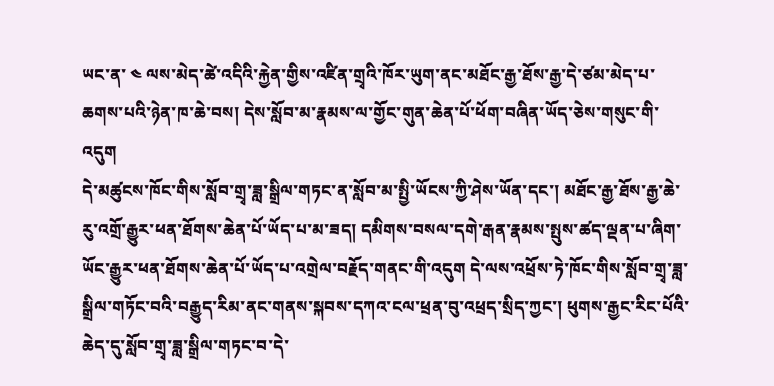ཡང་ན་ ༤ ལས་མེད་ཚེ་འདིའི་རྐྱེན་གྱིས་འཛིན་གྲྭའི་ཁོར་ཡུག་ནང་མཐོང་རྒྱ་ཐོས་རྒྱ་དེ་ཙམ་མེད་པ་ཆགས་པའི་ཉེན་ཁ་ཆེ་བས། དེས་སློབ་མ་རྣམས་ལ་གྱོང་གུན་ཆེན་པོ་ཕོག་བཞིན་ཡོད་ཅེས་གསུང་གི་འདུག
དེ་མཚུངས་ཁོང་གིས་སློབ་གྲྭ་ཟླ་སྒྲིལ་གཏང་ན་སློབ་མ་སྤྱི་ཡོངས་ཀྱི་ཤེས་ཡོན་དང་། མཐོང་རྒྱ་ཐོས་རྒྱ་ཆེ་རུ་འགྲོ་རྒྱུར་ཕན་ཐོགས་ཆེན་པོ་ཡོད་པ་མ་ཟད། དམིགས་བསལ་དགེ་རྒན་རྣམས་སྤུས་ཚད་ལྡན་པ་ཞིག་ཡོང་རྒྱུར་ཕན་ཐོགས་ཆེན་པོ་ཡོད་པ་འགྲེལ་བརྗོད་གནང་གི་འདུག དེ་ལས་འཕྲོས་ཏེ་ཁོང་གིས་སློབ་གྲྭ་ཟླ་སྒྲིལ་གཏོང་བའི་བརྒྱུད་རིམ་ནང་གནས་སྐབས་དཀའ་ངལ་ཕྲན་བུ་འཕྲད་སྲིད་ཀྱང་། ཕུགས་རྒྱང་རིང་པོའི་ཆེད་དུ་སློབ་གྲྭ་ཟླ་སྒྲིལ་གཏང་བ་དེ་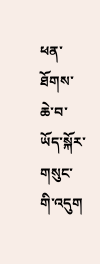ཕན་ཐོགས་ཆེ་བ་ཡོད་སྐོར་གསུང་གི་འདུག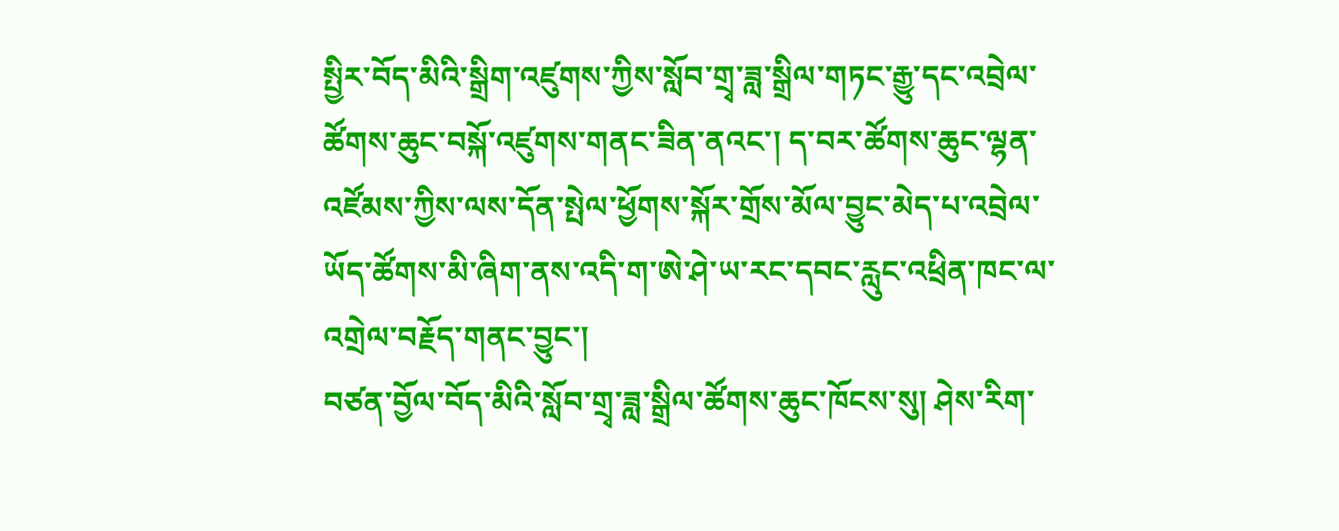སྤྱིར་བོད་མིའི་སྒྲིག་འཛུགས་ཀྱིས་སློབ་གྲྭ་ཟླ་སྒྲིལ་གཏང་རྒྱུ་དང་འབྲེལ་ཚོགས་ཆུང་བསྐོ་འཛུགས་གནང་ཟིན་ནའང་། ད་བར་ཚོགས་ཆུང་ལྷན་འཛོམས་ཀྱིས་ལས་དོན་སྤེལ་ཕྱོགས་སྐོར་གྲོས་མོལ་བྱུང་མེད་པ་འབྲེལ་ཡོད་ཚོགས་མི་ཞིག་ནས་འདི་ག་ཨེ་ཤེ་ཡ་རང་དབང་རླུང་འཕྲིན་ཁང་ལ་འགྲེལ་བརྗོད་གནང་བྱུང་།
བཙན་བྱོལ་བོད་མིའི་སློབ་གྲྭ་ཟླ་སྒྲིལ་ཚོགས་ཆུང་ཁོངས་སུ། ཤེས་རིག་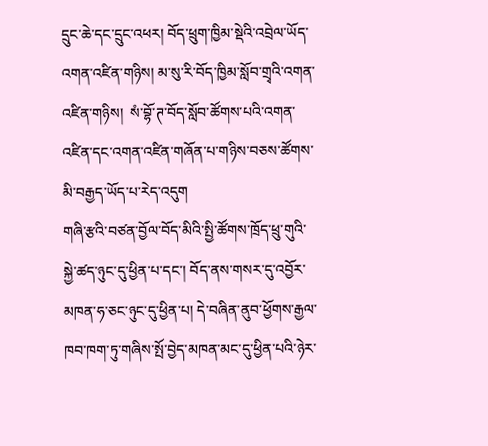དྲུང་ཆེ་དང་དྲུང་འཕར། བོད་ཕྲུག་ཁྱིམ་སྡེའི་འབྲེལ་ཡོད་འགན་འཛིན་གཉིས། མ་སུ་རི་བོད་ཁྱིམ་སློབ་གྲྭའི་འགན་འཛིན་གཉིས།  སཾ་བྷོ་ཊ་བོད་སློབ་ཚོགས་པའི་འགན་འཛིན་དང་འགན་འཛིན་གཞོན་པ་གཉིས་བཅས་ཚོགས་མི་བརྒྱད་ཡོད་པ་རེད་འདུག
གཞི་རྩའི་བཙན་བྱོལ་བོད་མིའི་སྤྱི་ཚོགས་ཁྲོད་ཕྲུ་གུའི་སྐྱེ་ཚད་ཉུང་དུ་ཕྱིན་པ་དང་། བོད་ནས་གསར་དུ་འབྱོར་མཁན་ཧ་ཅང་ཉུང་དུ་ཕྱིན་པ། དེ་བཞིན་ནུབ་ཕྱོགས་རྒྱལ་ཁབ་ཁག་ཏུ་གཞིས་སྤོ་བྱེད་མཁན་མང་དུ་ཕྱིན་པའི་ཉེར་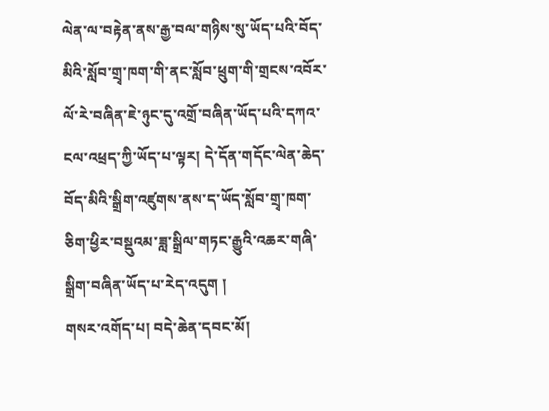ལེན་ལ་བརྟེན་ནས་རྒྱ་བལ་གཉིས་སུ་ཡོད་པའི་བོད་མིའི་སློབ་གྲྭ་ཁག་གི་ནང་སློབ་ཕྲུག་གི་གྲངས་འབོར་ལོ་རེ་བཞིན་ཇེ་ཉུང་དུ་འགྲོ་བཞིན་ཡོད་པའི་དཀའ་ངལ་འཕྲད་ཀྱི་ཡོད་པ་ལྟར། དེ་དོན་གདོང་ལེན་ཆེད་བོད་མིའི་སྒྲིག་འཛུགས་ནས་ད་ཡོད་སློབ་གྲྭ་ཁག་ཅིག་ཕྱིར་བསྡུའམ་ཟླ་སྒྲིལ་གཏང་རྒྱུའི་འཆར་གཞི་སྒྲིག་བཞིན་ཡོད་པ་རེད་འདུག །
གསར་འགོད་པ། བདེ་ཆེན་དབང་མོ།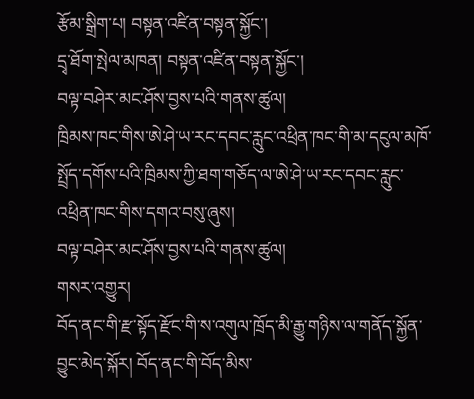རྩོམ་སྒྲིག་པ། བསྟན་འཛིན་བསྟན་སྐྱོང་།
དྲྭ་ཐོག་སྤེལ་མཁན། བསྟན་འཛིན་བསྟན་སྐྱོང་།
བལྟ་བཤེར་མང་ཤོས་བྱས་པའི་གནས་ཚུལ།
ཁྲིམས་ཁང་གིས་ཨེ་ཤེ་ཡ་རང་དབང་རླུང་འཕྲིན་ཁང་གི་མ་དངུལ་མཁོ་སྤྲོད་དགོས་པའི་ཁྲིམས་ཀྱི་ཐག་གཅོད་ལ་ཨེ་ཤེ་ཡ་རང་དབང་རླུང་འཕྲིན་ཁང་གིས་དགའ་བསུ་ཞུས།
བལྟ་བཤེར་མང་ཤོས་བྱས་པའི་གནས་ཚུལ།
གསར་འགྱུར།
བོད་ནང་གི་རྫ་སྟོད་རྫོང་གི་ས་འགུལ་ཁྲོད་མི་རྒྱུ་གཉིས་ལ་གནོད་སྐྱོན་བྱུང་མེད་སྐོར། བོད་ནང་གི་བོད་མིས་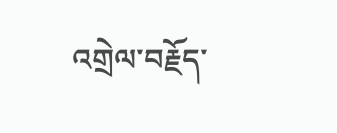འགྲེལ་བརྗོད་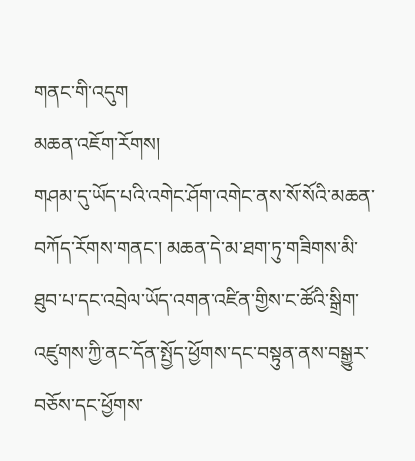གནང་གི་འདུག
མཆན་འཇོག་རོགས།
གཤམ་དུ་ཡོད་པའི་འགེང་ཤོག་འགེང་ནས་སོ་སོའི་མཆན་བཀོད་རོགས་གནང་། མཆན་དེ་མ་ཐག་ཏུ་གཟིགས་མི་ཐུབ་པ་དང་འབྲེལ་ཡོད་འགན་འཛིན་གྱིས་ང་ཚོའི་སྒྲིག་འཛུགས་ཀྱི་ནང་དོན་སྤྱོད་ཕྱོགས་དང་བསྟུན་ནས་བསྒྱུར་བཅོས་དང་ཕྱོགས་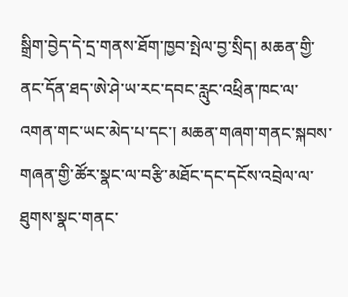སྒྲིག་བྱེད་དེ་དྲ་གནས་ཐོག་ཁྱབ་སྤེལ་བྱ་སྲིད། མཆན་གྱི་ནང་དོན་ཐད་ཨེ་ཤེ་ཡ་རང་དབང་རླུང་འཕྲིན་ཁང་ལ་འགན་གང་ཡང་མེད་པ་དང་། མཆན་གཞག་གནང་སྐབས་གཞན་གྱི་ཚོར་སྣང་ལ་བརྩི་མཐོང་དང་དངོས་འབྲེལ་ལ་ཐུགས་སྣང་གནང་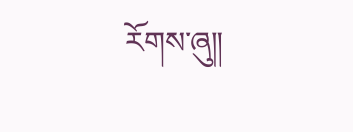རོགས་ཞུ༎